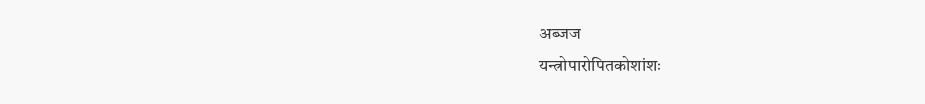अब्जज
यन्त्रोपारोपितकोशांशः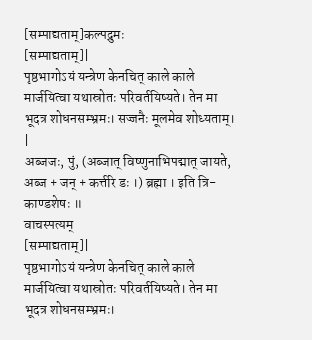[सम्पाद्यताम्]कल्पद्रुमः
[सम्पाद्यताम्]|
पृष्ठभागोऽयं यन्त्रेण केनचित् काले काले मार्जयित्वा यथास्रोतः परिवर्तयिष्यते। तेन मा भूदत्र शोधनसम्भ्रमः। सज्जनैः मूलमेव शोध्यताम्। |
अब्जजः, पुं, (अब्जात् विष्णुनाभिपद्मात् जायते, अब्ज + जन् + कर्त्तरि डः ।) ब्रह्मा । इति त्रि- काण्डशेषः ॥
वाचस्पत्यम्
[सम्पाद्यताम्]|
पृष्ठभागोऽयं यन्त्रेण केनचित् काले काले मार्जयित्वा यथास्रोतः परिवर्तयिष्यते। तेन मा भूदत्र शोधनसम्भ्रमः।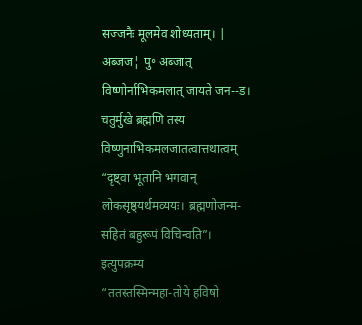सज्जनैः मूलमेव शोध्यताम्। |
अब्जज¦ पु॰ अब्जात् विष्णोर्नाभिकमलात् जायते जन--ड। चतुर्मुखे ब्रह्मणि तस्य विष्णुनाभिकमलजातत्वात्तथात्वम्
“दृष्ट्वा भूतानि भगवान् लोकसृष्ठ्यर्थमव्ययः। ब्रह्मणोजन्म-सहितं बहुरूपं विचिन्वति”। इत्युपक्रम्य
“ततस्तस्मिन्महा-तोये हविषो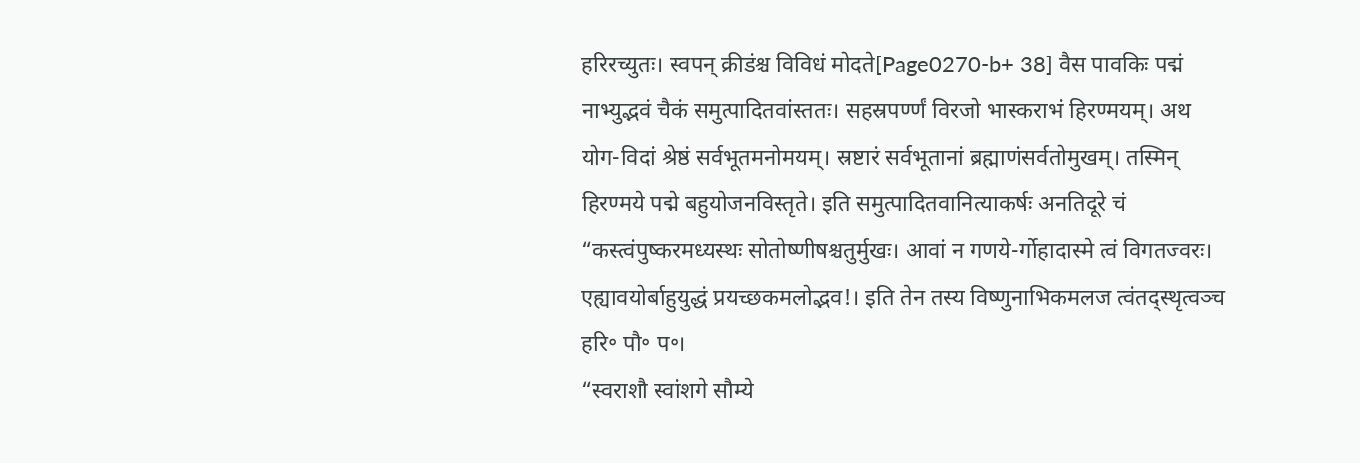हरिरच्युतः। स्वपन् क्रीडंश्च विविधं मोदते[Page0270-b+ 38] वैस पावकिः पद्मं नाभ्युद्भवं चैकं समुत्पादितवांस्ततः। सहस्रपर्ण्णं विरजो भास्कराभं हिरण्मयम्। अथ योग-विदां श्रेष्ठं सर्वभूतमनोमयम्। स्रष्टारं सर्वभूतानां ब्रह्माणंसर्वतोमुखम्। तस्मिन् हिरण्मये पद्मे बहुयोजनविस्तृते। इति समुत्पादितवानित्याकर्षः अनतिदूरे चं
“कस्त्वंपुष्करमध्यस्थः सोतोष्णीषश्चतुर्मुखः। आवां न गणये-र्गोहादास्मे त्वं विगतज्वरः। एह्यावयोर्बाहुयुद्धं प्रयच्छकमलोद्भव!। इति तेन तस्य विष्णुनाभिकमलज त्वंतद्स्थृत्वञ्च हरि॰ पौ॰ प॰।
“स्वराशौ स्वांशगे सौम्ये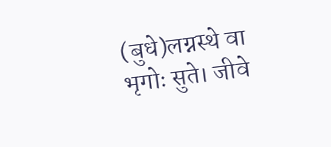(बुधे)लग्नस्थे वा भृगोः सुते। जीवे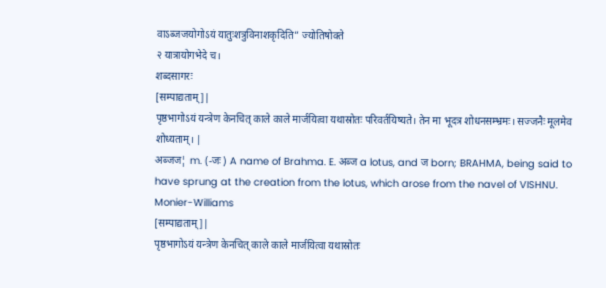वाऽब्जजयोगोऽयं यातुःशत्रुविनाशकृदिति” ज्योतिषोक्ते
२ यात्रायोगभेदे च।
शब्दसागरः
[सम्पाद्यताम्]|
पृष्ठभागोऽयं यन्त्रेण केनचित् काले काले मार्जयित्वा यथास्रोतः परिवर्तयिष्यते। तेन मा भूदत्र शोधनसम्भ्रमः। सज्जनैः मूलमेव शोध्यताम्। |
अब्जज¦ m. (-जः) A name of Brahma. E. अब्ज a lotus, and ज born; BRAHMA, being said to have sprung at the creation from the lotus, which arose from the navel of VISHNU.
Monier-Williams
[सम्पाद्यताम्]|
पृष्ठभागोऽयं यन्त्रेण केनचित् काले काले मार्जयित्वा यथास्रोतः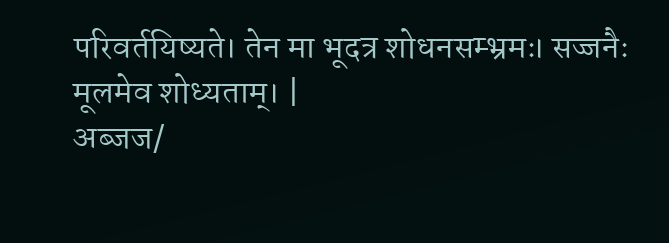परिवर्तयिष्यते। तेन मा भूदत्र शोधनसम्भ्रमः। सज्जनैः मूलमेव शोध्यताम्। |
अब्जज/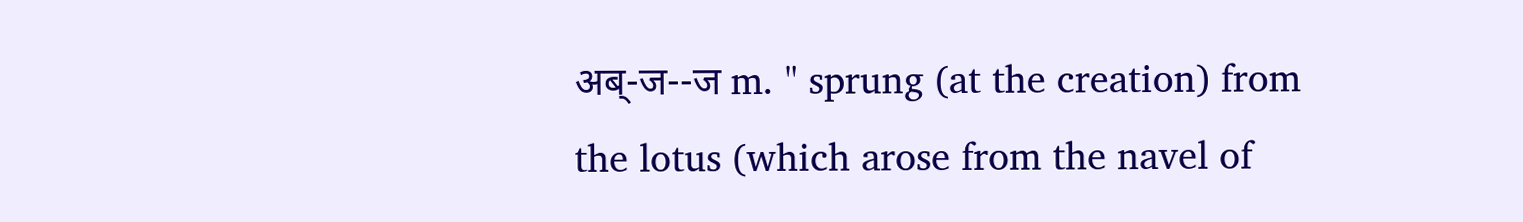अब्-ज--ज m. " sprung (at the creation) from the lotus (which arose from the navel of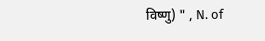विष्णु) " , N. of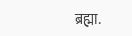ब्रह्मा.